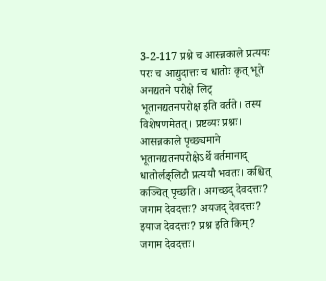3-2-117 प्रश्ने च आस्न्नकाले प्रत्ययः परः च आद्युदात्तः च धातोः कृत् भूते अनद्यतने परोक्षे लिट्
भूतानद्यतनपरोक्ष इति वर्तते। तस्य विशेषणमेतत्। प्रष्टव्यः प्रश्नः। आसन्नकाले पृच्छ्यमाने भूतानद्यतनपरोक्षेऽर्थे वर्तमानाद् धातोर्लङ्लिटौ प्रत्ययौ भवतः। कश्चित् कञ्चित् पृच्छति। अगच्छद् देवदत्तः? जगाम देवदत्तः? अयजद् देवदत्तः? इयाज देवदत्तः? प्रश्न इति किम्? जगाम देवदत्तः।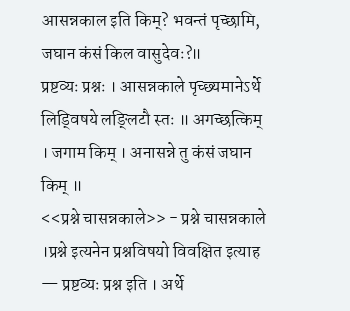आसन्नकाल इति किम्? भवन्तं पृच्छामि, जघान कंसं किल वासुदेवः?॥
प्रष्टव्यः प्रश्नः । आसन्नकाले पृच्छ्यमानेऽर्थे लिड्विषये लङ्लिटौ स्तः ॥ अगच्छत्किम् । जगाम किम् । अनासन्ने तु कंसं जघान किम् ॥
<<प्रश्ने चासन्नकाले>> - प्रश्ने चासन्नकाले ।प्रश्ने इत्यनेन प्रश्नविषयो विवक्षित इत्याह — प्रष्टव्यः प्रश्न इति । अर्थे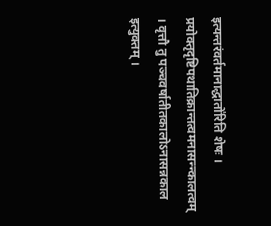इत्यन्तरंवर्तमानाद्धातो॑रिति शेषः । प्रयोक्तृदृष्टिपथातिक्रान्तत्वमनासन्न्कालत्वम् । वृत्तौ तु पञ्चवर्षातीतकालोऽनासन्नकाल इत्युक्तम् ।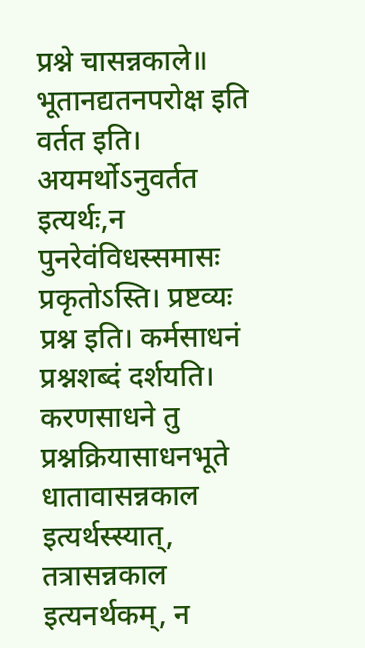प्रश्ने चासन्नकाले॥ भूतानद्यतनपरोक्ष इति वर्तत इति। अयमर्थोऽनुवर्तत इत्यर्थः,न पुनरेवंविधस्समासः प्रकृतोऽस्ति। प्रष्टव्यः प्रश्न इति। कर्मसाधनं प्रश्नशब्दं दर्शयति। करणसाधने तु प्रश्नक्रियासाधनभूते धातावासन्नकाल इत्यर्थस्स्यात्, तत्रासन्नकाल इत्यनर्थकम्, न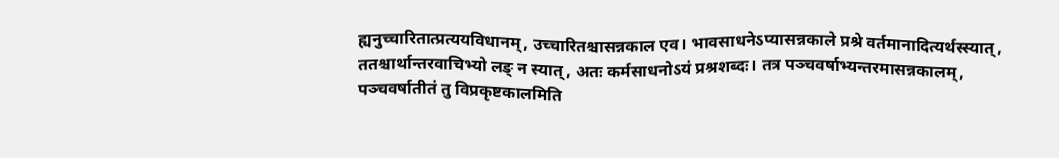ह्यनुच्चारितात्प्रत्ययविधानम्, उच्चारितश्चासन्नकाल एव। भावसाधनेऽप्यासन्नकाले प्रश्रे वर्तमानादित्यर्थस्स्यात्, ततश्चार्थान्तरवाचिभ्यो लङ् न स्यात्, अतः कर्मसाधनोऽयं प्रश्रशब्दः। तत्र पञ्चवर्षाभ्यन्तरमासन्नकालम्, पञ्चवर्षातीतं तु विप्रकृष्टकालमिति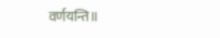वर्णयन्ति॥